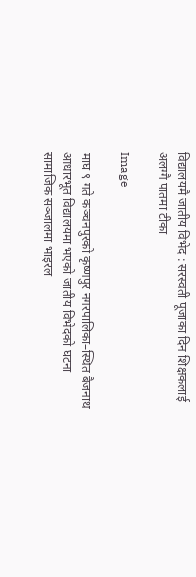विद्यालयमै जातीय विभेद : सरस्वती पूजाका दिन शिक्षकलाई अलग्गै पातमा टीका

Image

माघ ९ गते कञ्चनपुरको कृष्णपुर नगरपालिका–स्थित बैजनाथ आधारभूत विद्यालयमा भएको जातीय विभेदको घटना सामाजिक सञ्जालमा भाइरल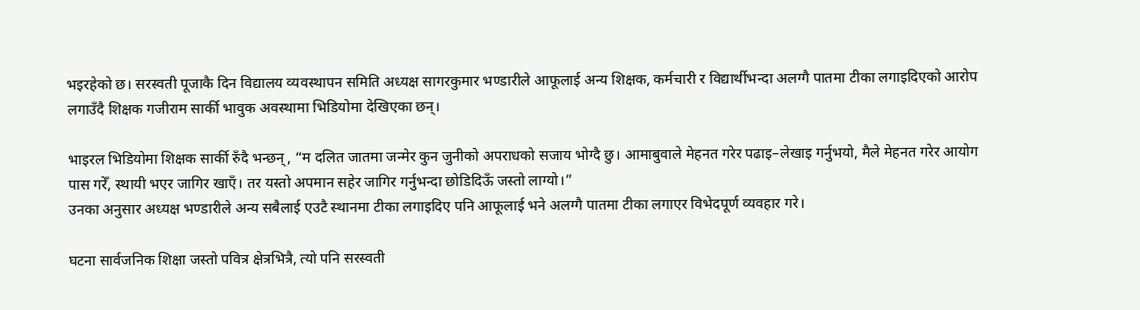भइरहेको छ। सरस्वती पूजाकै दिन विद्यालय व्यवस्थापन समिति अध्यक्ष सागरकुमार भण्डारीले आफूलाई अन्य शिक्षक, कर्मचारी र विद्यार्थीभन्दा अलग्गै पातमा टीका लगाइदिएको आरोप लगाउँदै शिक्षक गजीराम सार्की भावुक अवस्थामा भिडियोमा देखिएका छन्।

भाइरल भिडियोमा शिक्षक सार्की रुँदै भन्छन्, “म दलित जातमा जन्मेर कुन जुनीको अपराधको सजाय भोग्दै छु। आमाबुवाले मेहनत गरेर पढाइ–लेखाइ गर्नुभयो, मैले मेहनत गरेर आयोग पास गरेँ, स्थायी भएर जागिर खाएँ। तर यस्तो अपमान सहेर जागिर गर्नुभन्दा छोडिदिऊँ जस्तो लाग्यो।”
उनका अनुसार अध्यक्ष भण्डारीले अन्य सबैलाई एउटै स्थानमा टीका लगाइदिए पनि आफूलाई भने अलग्गै पातमा टीका लगाएर विभेदपूर्ण व्यवहार गरे।

घटना सार्वजनिक शिक्षा जस्तो पवित्र क्षेत्रभित्रै, त्यो पनि सरस्वती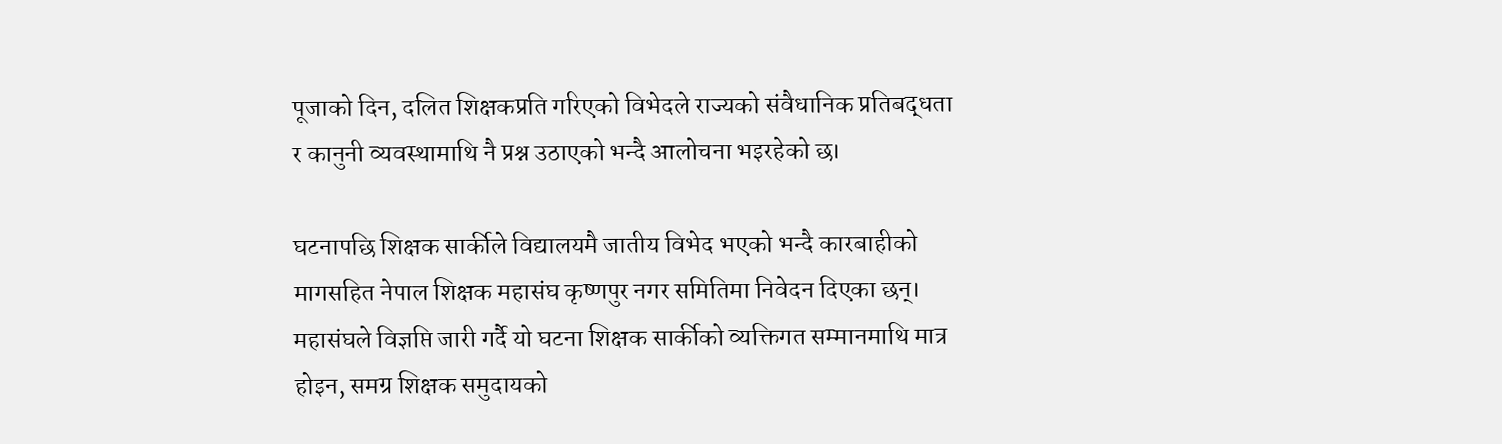पूजाको दिन, दलित शिक्षकप्रति गरिएको विभेदले राज्यको संवैधानिक प्रतिबद्धता र कानुनी व्यवस्थामाथि नै प्रश्न उठाएको भन्दै आलोचना भइरहेको छ।

घटनापछि शिक्षक सार्कीले विद्यालयमै जातीय विभेद भएको भन्दै कारबाहीको मागसहित नेपाल शिक्षक महासंघ कृष्णपुर नगर समितिमा निवेदन दिएका छन्। महासंघले विज्ञप्ति जारी गर्दै यो घटना शिक्षक सार्कीको व्यक्तिगत सम्मानमाथि मात्र होइन, समग्र शिक्षक समुदायको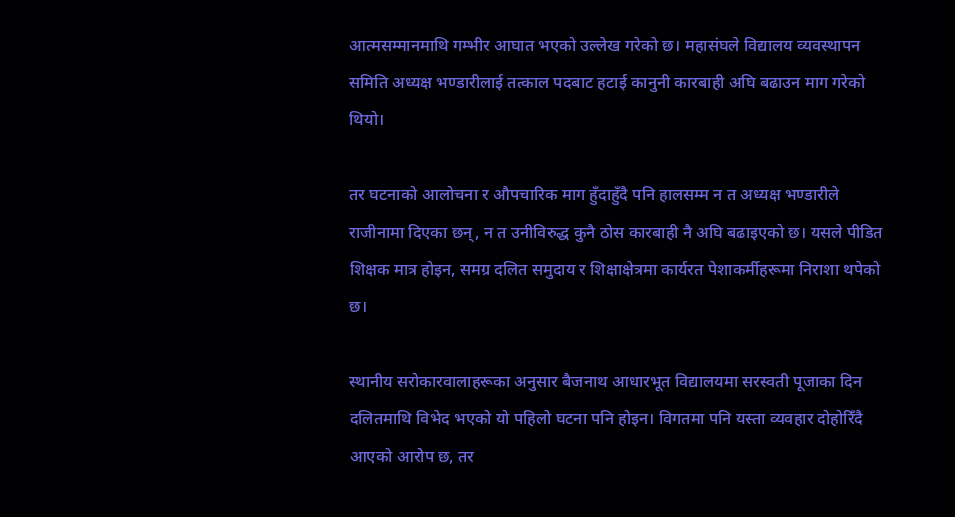आत्मसम्मानमाथि गम्भीर आघात भएको उल्लेख गरेको छ। महासंघले विद्यालय व्यवस्थापन समिति अध्यक्ष भण्डारीलाई तत्काल पदबाट हटाई कानुनी कारबाही अघि बढाउन माग गरेको थियो।

तर घटनाको आलोचना र औपचारिक माग हुँदाहुँदै पनि हालसम्म न त अध्यक्ष भण्डारीले राजीनामा दिएका छन्, न त उनीविरुद्ध कुनै ठोस कारबाही नै अघि बढाइएको छ। यसले पीडित शिक्षक मात्र होइन, समग्र दलित समुदाय र शिक्षाक्षेत्रमा कार्यरत पेशाकर्मीहरूमा निराशा थपेको छ।

स्थानीय सरोकारवालाहरूका अनुसार बैजनाथ आधारभूत विद्यालयमा सरस्वती पूजाका दिन दलितमाथि विभेद भएको यो पहिलो घटना पनि होइन। विगतमा पनि यस्ता व्यवहार दोहोरिँदै आएको आरोप छ, तर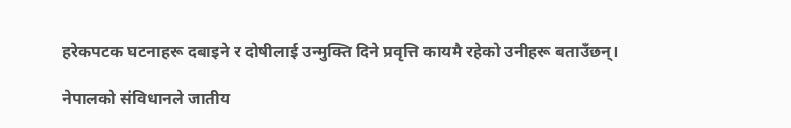हरेकपटक घटनाहरू दबाइने र दोषीलाई उन्मुक्ति दिने प्रवृत्ति कायमै रहेको उनीहरू बताउँछन्।

नेपालको संविधानले जातीय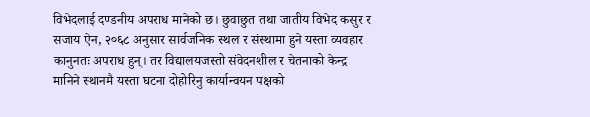विभेदलाई दण्डनीय अपराध मानेको छ। छुवाछुत तथा जातीय विभेद कसुर र सजाय ऐन, २०६८ अनुसार सार्वजनिक स्थल र संस्थामा हुने यस्ता व्यवहार कानुनतः अपराध हुन्। तर विद्यालयजस्तो संवेदनशील र चेतनाको केन्द्र मानिने स्थानमै यस्ता घटना दोहोरिनु कार्यान्वयन पक्षको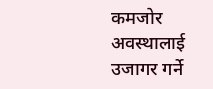कमजोर अवस्थालाई उजागर गर्ने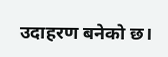उदाहरण बनेको छ।